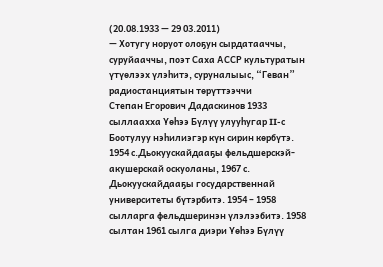(20.08.1933 — 29 03.2011)
— Хотугу норуот олоҕун сырдатааччы, суруйааччы, поэт Саха АССР культуратын үтүѳлээх үлэhитэ, суруналыыс, “Геван” радиостанциятын төрүттээччи
Степан Егорович Дадаскинов 1933 сыллаахха Үѳhээ Бүлүү улууhугар II-с Боотулуу нэhилиэгэр күн сирин кѳрбүтэ. 1954 с.Дьокуускайдааҕы фельдшерскэй-акушерскай оскуоланы, 1967 с. Дьокуускайдааҕы государственнай университеты бүтэрбитэ. 1954 – 1958 сылларга фельдшеринэн үлэлээбитэ. 1958 сылтан 1961 сылга диэри Үөһээ Бүлүү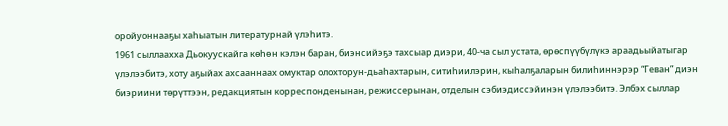оройуоннааҕы хаһыатын литературнай үлэһитэ.
1961 сыллаахха Дьокуускайга кѳhөн кэлэн баран, биэнсийэҕэ тахсыар диэри, 40-ча сыл устата, ѳрѳспүүбүлүкэ араадьыйатыгар үлэлээбитэ, хоту аҕыйах ахсааннаах омуктар олохторун-дьаhахтарын, ситиhиилэрин, кыhалҕаларын билиhиннэрэр “Геван” диэн биэриини тѳрүттээн, редакциятын корреспонденынан, режиссерынан, отделын сэбиэдиссэйинэн үлэлээбитэ. Элбэх сыллар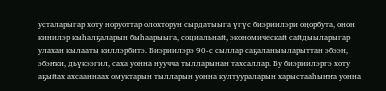усталарыгар хоту норуоттар олохторун сырдатыыга үгүс биэриилэри оңорбута, онон кинилэр кыhалҕаларын быhаарыыга, социальнай, экономическай сайдыыларыгар улахан кылааты киллэрбитэ. Биэриилэрэ 90-с сыллар саҕаланыыларыттан эбээн, эбэҥки, дьүкээгил, саха уонна нуучча тылларынан тахсаллар. Бу биэриилэргэ хоту аҕыйах ахсааннаах омуктарын тылларын уонна култуураларын харыстааһыҥҥа уонна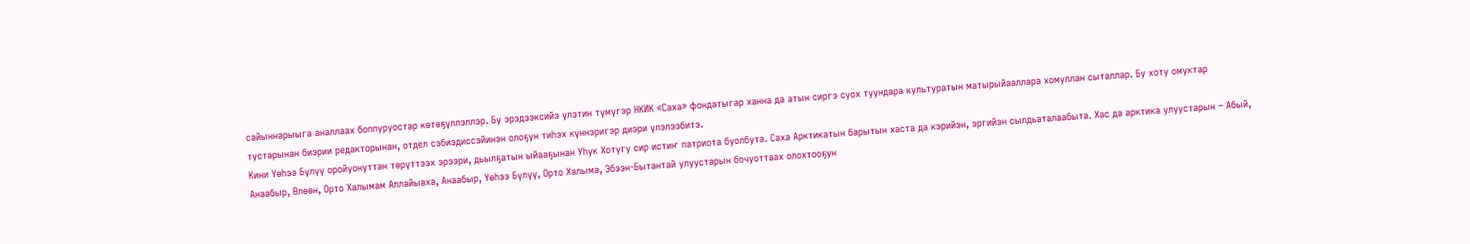сайыннарыыга аналлаах боппуруостар көтөҕүллэллэр. Бу эрэдээксийэ үлэтин түмүгэр НКИК «Саха» фондатыгар ханна да атын сиргэ суох туундара культуратын матырыйааллара хомуллан сыталлар. Бу хоту омуктар тустарынан биэрии редакторынан, отдел сэбиэдиссэйинэн олоҕун тиhэх күннэригэр диэри үлэлээбитэ.
Кини Үөһээ Бүлүү оройуонуттан төрүттээх эрээри, дьылҕатын ыйааҕынан Уһук Хотугу сир истиҥ патриота буолбута. Саха Арктикатын барытын хаста да кэрийэн, эргийэн сылдьаталаабыта. Хас да арктика улуустарын – Абый, Анаабыр, Өлөөн, Орто Халымам Аллайыаха, Анаабыр, Үөһээ Бүлүү, Орто Халыма, Эбээн-Бытантай улуустарын бочуоттаах олохтооҕун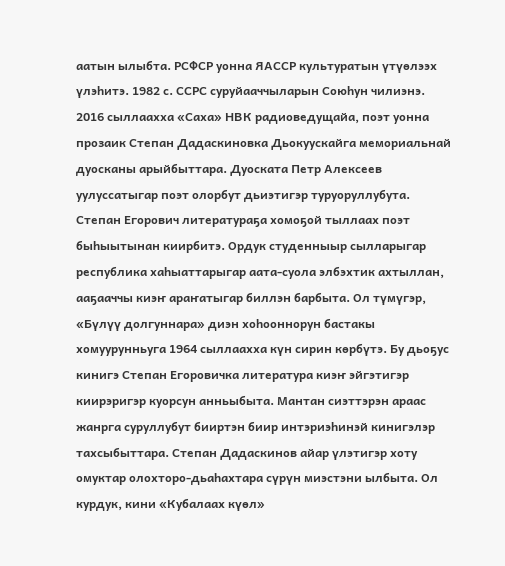аатын ылыбта. РСФСР уонна ЯАССР культуратын үтүөлээх үлэһитэ. 1982 с. ССРС суруйааччыларын Союһун чилиэнэ.
2016 сыллаахха «Саха» НВК радиоведущайа, поэт уонна прозаик Степан Дадаскиновка Дьокуускайга мемориальнай дуосканы арыйбыттара. Дуоската Петр Алексеев уулуссатыгар поэт олорбут дьиэтигэр туруоруллубута.
Степан Егорович литератураҕа хомоҕой тыллаах поэт быhыытынан киирбитэ. Ордук студенныыр сылларыгар республика хаhыаттарыгар аата-суола элбэхтик ахтыллан, ааҕааччы киэҥ араҥатыгар биллэн барбыта. Ол түмүгэр, «Бүлүү долгуннара» диэн хоhооннорун бастакы хомуурунньуга 1964 сыллаахха күн сирин кѳрбүтэ. Бу дьоҕус кинигэ Степан Егоровичка литература киэҥ эйгэтигэр киирэригэр куорсун анньыбыта. Мантан сиэттэрэн араас жанрга суруллубут бииртэн биир интэриэhинэй кинигэлэр тахсыбыттара. Степан Дадаскинов айар үлэтигэр хоту омуктар олохторо-дьаhахтара сүрүн миэстэни ылбыта. Ол курдук, кини «Кубалаах күѳл»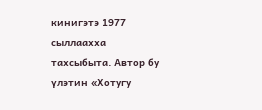кинигэтэ 1977 сыллаахха тахсыбыта. Автор бу үлэтин «Хотугу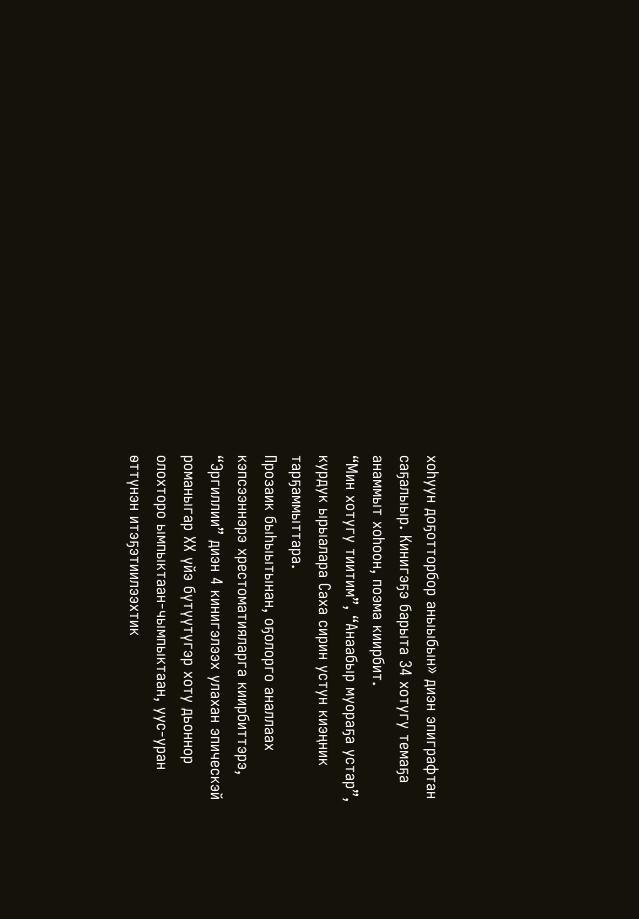хоhуун доҕотторбор аныыбын» диэн эпиграфтан саҕалыыр. Кинигэҕэ барыта 34 хотугу темаҕа анаммыт хоhоон, поэма киирбит.
“Мин хотугу тиитим”, “Анаабыр муораҕа устар”, курдук ырыалара Саха сирин устун киэңник тарҕаммыттара.
Прозаик быhыытынан, оҕолорго аналлаах кэпсээннэрэ хрестоматияларга киирбиттэрэ, “Эргиллии” диэн 4 кинигэлээх улахан эпическэй романыгар ХХ үйэ бүтүүтүгэр хоту дьоннор олохторо ымпыктаан-чымпыктаан, уус-уран ѳттүнэн итэҕэтиилээхтик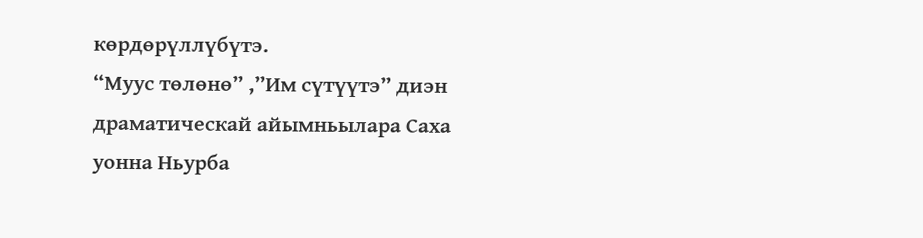кѳрдѳрүллүбүтэ.
“Муус төлөнө” ,”Им сүтүүтэ” диэн драматическай айымньылара Саха уонна Ньурба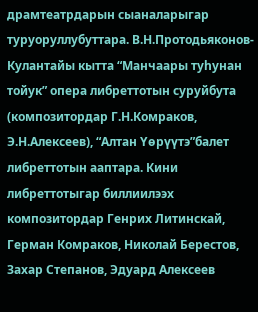драмтеатрдарын сыаналарыгар туруоруллубуттара. В.Н.Протодьяконов-Кулантайы кытта “Манчаары туһунан тойук” опера либреттотын суруйбута (композитордар Г.Н.Комраков, Э.Н.Алексеев), “Алтан Үөрүүтэ”балет либреттотын ааптара. Кини либреттотыгар биллиилээх композитордар Генрих Литинскай, Герман Комраков, Николай Берестов, Захар Степанов, Эдуард Алексеев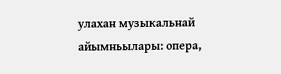улахан музыкальнай айымньылары: опера,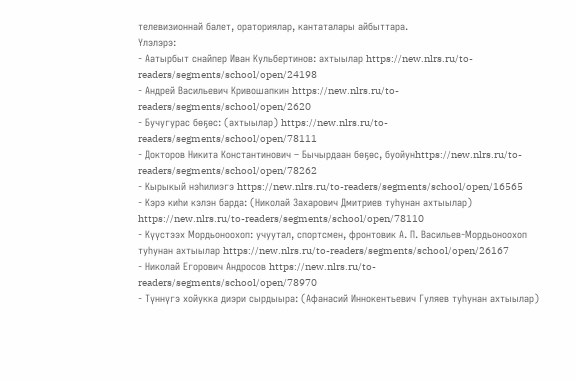телевизионнай балет, ораториялар, кантаталары айбыттара.
Үлэлэрэ:
- Аатырбыт снайпер Иван Кульбертинов: ахтыылар https://new.nlrs.ru/to-readers/segments/school/open/24198
- Андрей Васильевич Кривошапкин https://new.nlrs.ru/to-readers/segments/school/open/2620
- Бучугурас бөҕөс: (ахтыылар) https://new.nlrs.ru/to-readers/segments/school/open/78111
- Докторов Никита Константинович – Бычырдаан бөҕөс, буойунhttps://new.nlrs.ru/to-readers/segments/school/open/78262
- Кырыкый нэһилиэгэ https://new.nlrs.ru/to-readers/segments/school/open/16565
- Кэрэ киһи кэлэн барда: (Николай Захарович Дмитриев туһунан ахтыылар) https://new.nlrs.ru/to-readers/segments/school/open/78110
- Күүстээх Мордьоноохоп: учуутал, спортсмен, фронтовик А. П. Васильев-Мордьоноохоп туһунан ахтыылар https://new.nlrs.ru/to-readers/segments/school/open/26167
- Николай Егорович Андросов https://new.nlrs.ru/to-readers/segments/school/open/78970
- Түннүгэ хойукка диэри сырдыыра: (Афанасий Иннокентьевич Гуляев туһунан ахтыылар)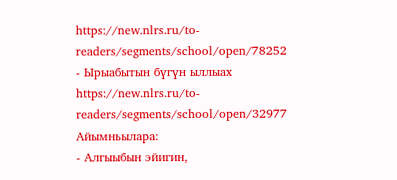https://new.nlrs.ru/to-readers/segments/school/open/78252
- Ырыабытын бүгүн ыллыах https://new.nlrs.ru/to-readers/segments/school/open/32977
Айымньылара:
- Алгыыбын эйигин,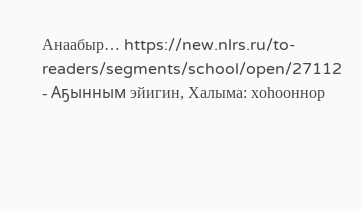Анаабыр… https://new.nlrs.ru/to-readers/segments/school/open/27112
- Аҕынным эйигин, Халыма: хоһооннор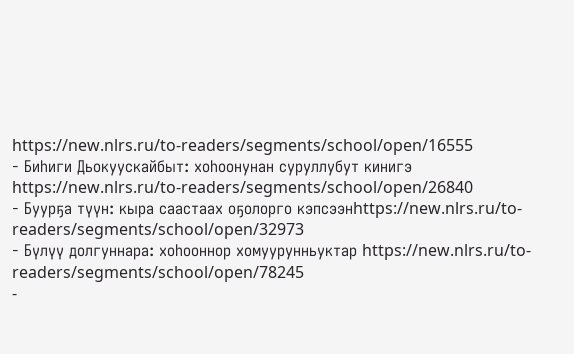https://new.nlrs.ru/to-readers/segments/school/open/16555
- Биһиги Дьокуускайбыт: хоһоонунан суруллубут кинигэ https://new.nlrs.ru/to-readers/segments/school/open/26840
- Буурҕа түүн: кыра саастаах оҕолорго кэпсээнhttps://new.nlrs.ru/to-readers/segments/school/open/32973
- Бүлүү долгуннара: хоһооннор хомуурунньуктар https://new.nlrs.ru/to-readers/segments/school/open/78245
-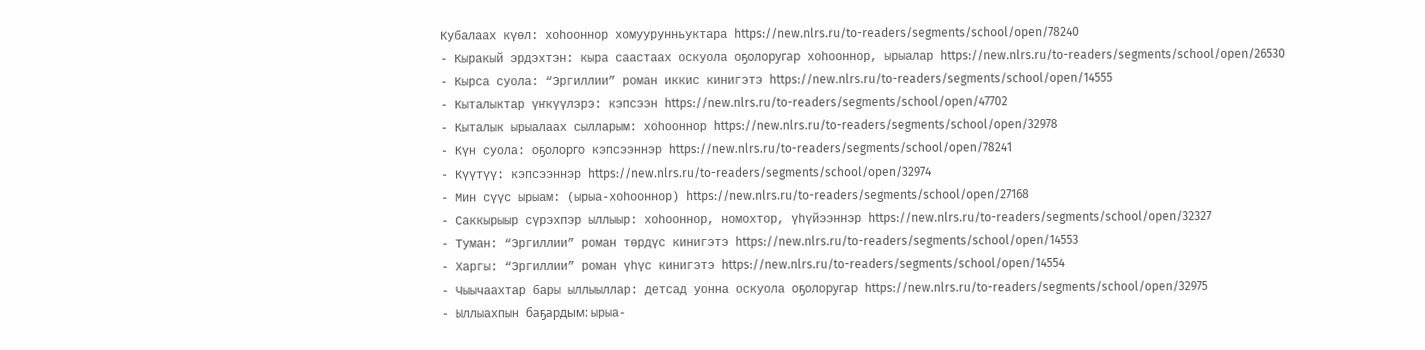Кубалаах күөл: хоһооннор хомуурунньуктара https://new.nlrs.ru/to-readers/segments/school/open/78240
- Кыракый эрдэхтэн: кыра саастаах оскуола оҕолоругар хоһооннор, ырыалар https://new.nlrs.ru/to-readers/segments/school/open/26530
- Кырса суола: “Эргиллии” роман иккис кинигэтэ https://new.nlrs.ru/to-readers/segments/school/open/14555
- Кыталыктар үҥкүүлэрэ: кэпсээн https://new.nlrs.ru/to-readers/segments/school/open/47702
- Кыталык ырыалаах сылларым: хоһооннор https://new.nlrs.ru/to-readers/segments/school/open/32978
- Күн суола: оҕолорго кэпсээннэр https://new.nlrs.ru/to-readers/segments/school/open/78241
- Күүтүү: кэпсээннэр https://new.nlrs.ru/to-readers/segments/school/open/32974
- Мин сүүс ырыам: (ырыа-хоһооннор) https://new.nlrs.ru/to-readers/segments/school/open/27168
- Саккырыыр сүрэхпэр ыллыыр: хоһооннор, номохтор, үһүйээннэр https://new.nlrs.ru/to-readers/segments/school/open/32327
- Туман: “Эргиллии” роман төрдүс кинигэтэ https://new.nlrs.ru/to-readers/segments/school/open/14553
- Харгы: “Эргиллии” роман үһүс кинигэтэ https://new.nlrs.ru/to-readers/segments/school/open/14554
- Чыычаахтар бары ыллыыллар: детсад уонна оскуола оҕолоругар https://new.nlrs.ru/to-readers/segments/school/open/32975
- Ыллыахпын баҕардым: ырыа-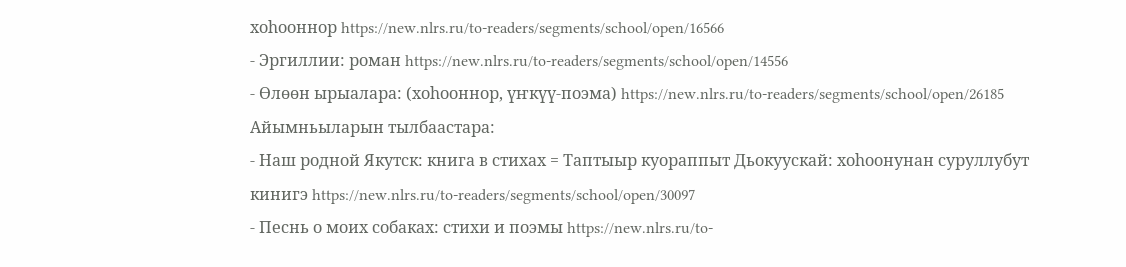хоһооннор https://new.nlrs.ru/to-readers/segments/school/open/16566
- Эргиллии: роман https://new.nlrs.ru/to-readers/segments/school/open/14556
- Өлөөн ырыалара: (хоһооннор, үҥкүү-поэма) https://new.nlrs.ru/to-readers/segments/school/open/26185
Айымньыларын тылбаастара:
- Наш родной Якутск: книга в стихах = Таптыыр куораппыт Дьокуускай: хоһоонунан суруллубут кинигэ https://new.nlrs.ru/to-readers/segments/school/open/30097
- Песнь о моих собаках: стихи и поэмы https://new.nlrs.ru/to-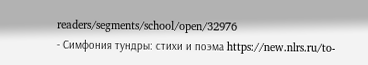readers/segments/school/open/32976
- Симфония тундры: стихи и поэма https://new.nlrs.ru/to-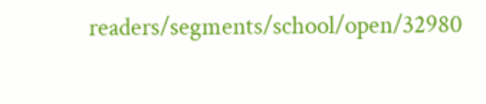readers/segments/school/open/32980